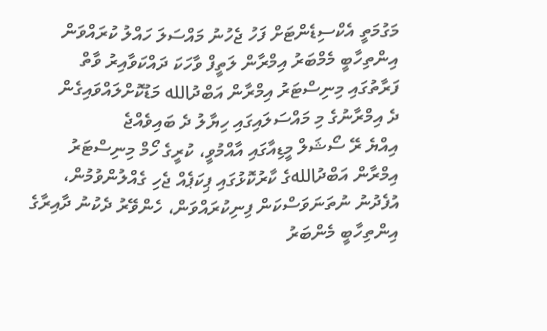މަގުމަތީ އެކްސިޑެންޓަށް ފަހު ޖެހުނު މައްސަލަ ހައްލު ކުރައްވަން އިންތިހާބީ މެމްބަރު އިމްރާން ލަތީފް ވާހަކަ ދައްކަވާއިރު ވާތް ފަރާތުގައި މިނިސްޓަރު އިމްރާން އަބްދުالله މަޑުކޮށްލައްވައިގެން
ދެ އިމްރާނުގެ މި މައްސަލައިގައި ހިޔާލު ދެ ބައިވެއްޖެ
އިއްޔެ ރޭ ސޯޝަލް މީޑިއާގައި އާއްމުވީ، ކުރީގެ ހޯމް މިނިސްޓަރު އިމްރާން އަބްދުاللهގެ ކާރުކޮޅުގައި ޕިކަޕެއް ޖެހި ގެއްލުންވުމުން، އުފެދުނު ނުތަނަވަސްކަން ފިނިކުރައްވަން، ހެންވޭރު ދެކުނު ދާއިރާގެ އިންތިހާބީ މެންބަރު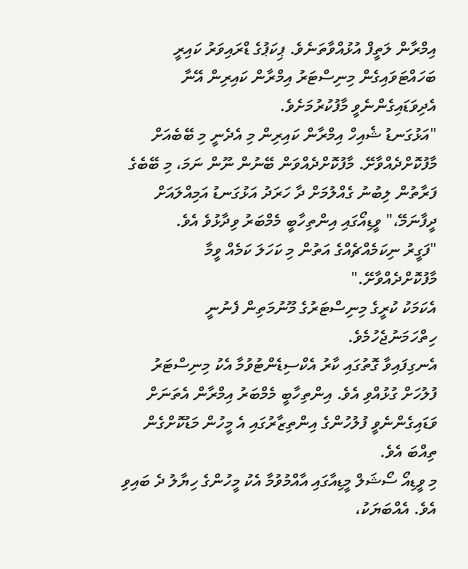އިމްރާން ލަތީފް އުޅުއްވާތަނެވެ. ޕިކަޕުގެ ޑްރައިވަރު ކައިރީ ބަހައްޓަވައިގެން މިނިސްޓަރު އިމްރާން ކައިރިން އޭނާ އެދިވަޑައިގެންނެވީ މާފުކުރުމަށެވެ.
"އަޅުގަނޑު ޝެއިހް އިމްރާން ކައިރިން މި އެދެނީ މި ބޭބެއަށް މާފުކޮށްދެއްވާށޭ. މާފުކޮށްދެއްވަން ބޭނުން ނޫން ނަމަ، މި ބޭބެގެ ފަރާތުން ލިބުނު ގެއްލުމަށް ދާ ހަރަދު އަޅުގަނޑު އަމިއްލައަށް ދީފާނަމޭ،" ވީޑިއޯގައި އިންތިހާބީ މެމްބަރު ވިދާޅުވެ އެވެ.
"ފަގީރު ނިކަމެއްޗެއްގެ އަތުން މި ކަހަލަ ކަމެއް ވީމާ މާފުކޮށްދެއްވާށޭ."
އެކަމަކު ކުރީގެ މިނިސްޓަރުގެ މޫނުމަތިން ފެނުނީ ހިތްހަމަނުޖެހުމެވެ.
އެނގިފައިވާ ގޮތުގައި ކާރު އެކްސިޑެންޓުވުމާ އެކު މިނިސްޓަރު ފުލުހަށް ގުޅުއްވި އެވެ. އިންތިހާބީ މެމްބަރު އިމްރާން އެތަނަށް ވަޑައިގެންނެވީ ފުލުހުންގެ އިންތިޒާރުގައި އެ މީހުން މަޑުކޮށްގެން ތިއްބަ އެވެ.
މި ވީޑިއޯ ސޯޝަލް މީޑިއާގައި އާއްމުވުމާ އެކު މީހުންގެ ހިޔާލު ދެ ބައިވި އެވެ. އެއްބަޔަކު،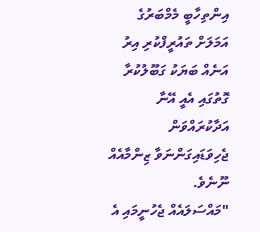އިންތިހާބީ މެމްބަރުގެ އަމަލަށް ތައުރީފްކުރި އިރު އަނެއް ބަޔަކު ގަބޫލުކުރާ ގޮތުގައި އެއީ އޭނާ އަދާކުރައްވަން ޖެހިވަޑައިގަންނަވާ ޒިންމާއެއް ނޫނެވެ.
"މައްސަލައެއް ޖެހުނީމައި އެ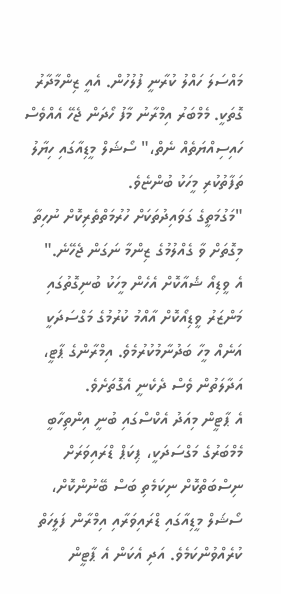މައްސަލަ ހައްލު ކުރާނީ ފުލުހުން. އެއީ ޒިންމާދާރު ގޮތަކީ. މެމްބަރު އިމްރާނު މާފު ހޯދަން ޖެހޭ އެއްވެސް ހައިސިއްޔަތެއް ނެތް،" ސޯޝަލް މީޑިއާގައި ހިޔާލު ތަފާތުކުރި މީހަކު ބުންޏެވެ.
"މަގުމަތީގެ ގަވައިދުތަކަށް ހުރުމަތްތެރިކޮށް ނުހިތާ މިގޮތަށް ވާ ގެއްލުމުގެ ޒިންމާ ނަގަން ޖެހޭނެ."
އެ ވީޑިއޯ ޝެއާކޮށް އެހެން މީހަކު ބުނިގޮތުގައި މަންޒަރު ވީޑިއޯކޮށް އާއްމު ކުރުމުގެ މަގްސަދަކީ އަނެއް މީހާ ބަދުނާމުކުރުމެވެ. އިމްރާންގެ ޕާޓީ، އަދާލަތުން ވެސް ދެކެނީ އެގޮތަށެވެ.
އެ ޕާޓީން މިއަދު އެކްސްގައި ބުނީ އިންތިހާބީ މެމްބަރުގެ މަގްސަދަކީ، ޕިކަޕް ޑްރައިވަރަށް ނިސްބަތްކޮށް ނިކަމެތި ބަސް ބޭނުންކޮށް، ސޯޝަލް މީޑިއާގައި ޑްރައިވަރާއި އިމްރާން ފަލީހަތް ކުރެއްވުންކަމެވެ. އަދި އެކަން އެ ޕާޓީން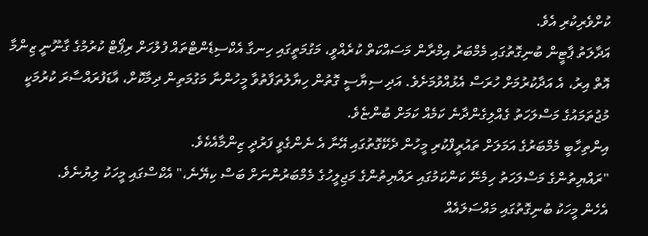ކުށްވެރިކުރި އެވެ.
އަދާލަތު ޕާޓީން ބުނިގޮތުގައި މެމްބަރު އިމްރާން މަސައްކަތް ކުރެއްވީ، މަގުމަތީގައި ހިނގާ އެކްސިޑެންޓްތައް ފުލުހަށް ރިޕޯޓް ކުރުމުގެ ގާނޫނީ ޒިންމާ އޮތް އިރު، އެ އަދާކުރުމަށް ހުރަސް އެޅުއްވުމަށެވެ. އަދި ސިޔާސީ ގޮތުން ހިޔާލުތަފާތުވާ މީހުންނާ މަގުމަތިން ދިމާކޮށް، އާޑަފުރައްސާރަ ކުރުމަކީ މުޖުތަމައުގެ މަސްލަހަތު ގެއްލިގެންދާނެ ކަމެއް ކަމަށް ބުންޏެވެ.
އިންތިހާބީ މެމްބަރުގެ އަމަލަށް ތައުރީފްކުރި މީހުން ދެކޭގޮތުގައި އޭނާ އެ ނެންގެވީ ފަރުދީ ޒިންމާއެކެވެ.
"ރައްޔިތުންގެ މަސްލަހަތު ހިމެނޭ ކަންކަމުގައި ރައްޔިތުންގެ މަޖިލީހުގެ މެމްބަރުންނަށް ބަސް ކިޔޭނެ،" އެކްސްގައި މީހަކު ލިޔުނެވެ.
އެހެން މީހަކު ބުނިގޮތުގައި މައްސަލައެއް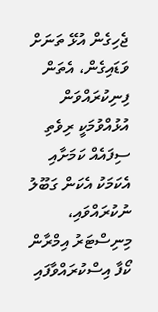ޖެހިގެން އުޅޭ ތަނަށް ވަޑައިގެން، އެތަން ފިނިކުރައްވަން އުޅުއްވުމަކީ ރިވެތި ސިފައެއް ކަމަށާއި އެކަމަކު އެކަން ގަބޫލު ނުކުރައްވައި، މިނިސްޓަރު އިމްރާން ކޯފާ އިސްކުރައްވާފައި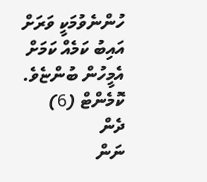ހުންނެވުމަކީ ވަރަށް އައިބު ކަމެއް ކަމަށް އެމީހުން ބުންޏެވެ.
ކޮމެންޓް (6)
ދެން
ނަން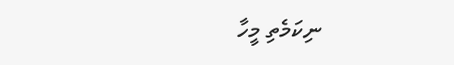ނިކަމެތި މީހާ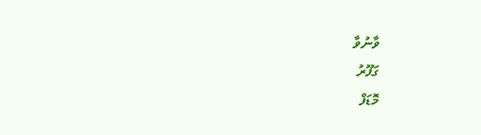ވާނުވާ
ގަފޫރު
މޮޑަފް